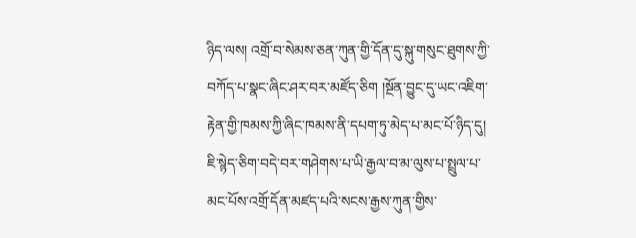ཉིད་ལས། འགྲོ་བ་སེམས་ཅན་ཀུན་གྱི་དོན་དུ་སྐུ་གསུང་ཐུགས་ཀྱི་བཀོད་པ་སྣང་ཞིང་ཤར་བར་མཛོད་ཅིག །སྔོན་བྱུང་དུ་ཡང་འཇིག་རྟེན་གྱི་ཁམས་ཀྱི་ཞིང་ཁམས་ནི་དཔག་ཏུ་མེད་པ་མང་པོ་ཉིད་དུ། ཇི་སྙེད་ཅིག་བདེ་བར་གཤེགས་པ་ཡི་རྒྱལ་བ་མ་ལུས་པ་སྤྲུལ་པ་མང་པོས་འགྲོ་དོན་མཛད་པའི་སངས་རྒྱས་ཀུན་གྱིས་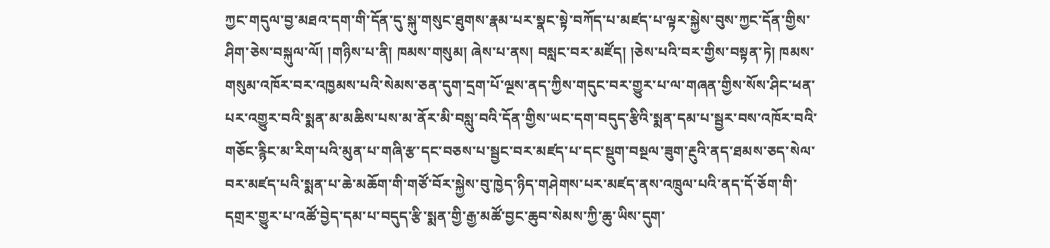ཀྱང་གདུལ་བྱ་མཐའ་དག་གི་དོན་དུ་སྐུ་གསུང་ཐུགས་རྣམ་པར་སྣང་སྟེ་བཀོད་པ་མཛད་པ་ལྟར་སྐྱེས་བུས་ཀྱང་དོན་གྱིས་ཤིག་ཅེས་བསྐུལ་ལོ། །གཉིས་པ་ནི། ཁམས་གསུམ། ཞེས་པ་ནས། བསླང་བར་མཛོད། །ཅེས་པའི་བར་གྱིས་བསྟན་ཏེ། ཁམས་གསུམ་འཁོར་བར་འཁྱམས་པའི་སེམས་ཅན་དུག་དྲག་པོ་ལྔས་ནད་ཀྱིས་གདུང་བར་གྱུར་པ་ལ་གཞན་གྱིས་སོས་ཤིང་ཕན་པར་འགྱུར་བའི་སྨན་མ་མཆིས་པས་མ་ནོར་མི་བསླུ་བའི་དོན་གྱིས་ཡང་དག་བདུད་རྩིའི་སྨན་དམ་པ་སྦྱར་བས་འཁོར་བའི་གཅོང་རྙིང་མ་རིག་པའི་མུན་པ་གཞི་རྩ་དང་བཅས་པ་སྦྱང་བར་མཛད་པ་དང་སྡུག་བསྔལ་ཟུག་རྔུའི་ནད་ཐམས་ཅད་སེལ་བར་མཛད་པའི་སྨན་པ་ཆེ་མཆོག་གི་གཙོ་བོར་སྐྱེས་བུ་ཁྱེད་ཉིད་གཤེགས་པར་མཛད་ནས་འཁྲུལ་པའི་ནད་དོ་ཅོག་གི་དགྲར་གྱུར་པ་འཚོ་བྱེད་དམ་པ་བདུད་རྩི་སྨན་གྱི་རྒྱ་མཚོ་བྱང་ཆུབ་སེམས་ཀྱི་ཆུ་ཡིས་དུག་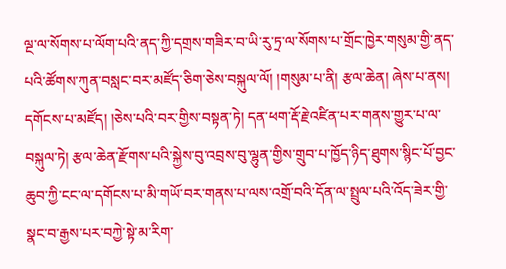ལྔ་ལ་སོགས་པ་ལོག་པའི་ནད་ཀྱི་དགྲས་གཟིར་བ་ཡི་རུ་ཏྲ་ལ་སོགས་པ་གྲོང་ཁྱེར་གསུམ་གྱི་ནད་པའི་ཚོགས་ཀུན་བསླང་བར་མཛོད་ཅིག་ཅེས་བསྐུལ་ལོ། །གསུམ་པ་ནི། རྩལ་ཆེན། ཞེས་པ་ནས། དགོངས་པ་མཛོད། །ཅེས་པའི་བར་གྱིས་བསྟན་ཏེ། དན་ཕག་རྡོ་རྗེ་འཛིན་པར་གནས་གྱུར་པ་ལ་བསྐུལ་ཏེ། རྩལ་ཆེན་རྫོགས་པའི་སྐྱེས་བུ་འབྲས་བུ་ལྷུན་གྱིས་གྲུབ་པ་ཁྱོད་ཉིད་ཐུགས་སྙིང་པོ་བྱང་ཆུབ་ཀྱི་ངང་ལ་དགོངས་པ་མི་གཡོ་བར་གནས་པ་ལས་འགྲོ་བའི་དོན་ལ་སྤྲུལ་པའི་འོད་ཟེར་གྱི་སྣང་བ་རྒྱས་པར་བཀྱེ་སྟེ་མ་རིག་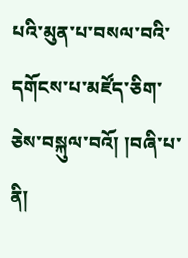པའི་མུན་པ་བསལ་བའི་དགོངས་པ་མཛོད་ཅིག་ཅེས་བསྐུལ་བའོ། །བཞི་པ་ནི།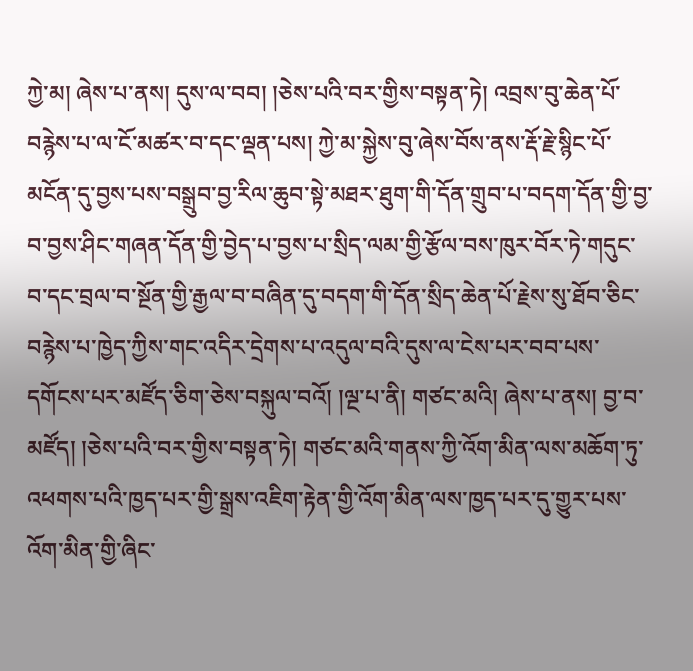ཀྱེ་མ། ཞེས་པ་ནས། དུས་ལ་བབ། །ཅེས་པའི་བར་གྱིས་བསྟན་ཏེ། འབྲས་བུ་ཆེན་པོ་བརྙེས་པ་ལ་ངོ་མཚར་བ་དང་ལྡན་པས། ཀྱེ་མ་སྐྱེས་བུ་ཞེས་བོས་ནས་རྡོ་རྗེ་སྙིང་པོ་མངོན་དུ་བྱས་པས་བསྒྲུབ་བྱ་རིལ་ཆུབ་སྟེ་མཐར་ཐུག་གི་དོན་གྲུབ་པ་བདག་དོན་གྱི་བྱ་བ་བྱས་ཤིང་གཞན་དོན་གྱི་བྱེད་པ་བྱས་པ་སྲིད་ལམ་གྱི་རྩོལ་བས་ཁུར་བོར་ཏེ་གདུང་བ་དང་བྲལ་བ་སྔོན་གྱི་རྒྱལ་བ་བཞིན་དུ་བདག་གི་དོན་སྲིད་ཆེན་པོ་རྗེས་སུ་ཐོབ་ཅིང་བརྙེས་པ་ཁྱེད་ཀྱིས་གང་འདིར་དྲེགས་པ་འདུལ་བའི་དུས་ལ་ངེས་པར་བབ་པས་དགོངས་པར་མཛོད་ཅིག་ཅེས་བསྐུལ་བའོ། །ལྔ་པ་ནི། གཙང་མའི། ཞེས་པ་ནས། བྱ་བ་མཛོད། །ཅེས་པའི་བར་གྱིས་བསྟན་ཏེ། གཙང་མའི་གནས་ཀྱི་འོག་མིན་ལས་མཆོག་ཏུ་འཕགས་པའི་ཁྱད་པར་གྱི་སྒྲས་འཇིག་རྟེན་གྱི་འོག་མིན་ལས་ཁྱད་པར་དུ་གྱུར་པས་འོག་མིན་གྱི་ཞིང་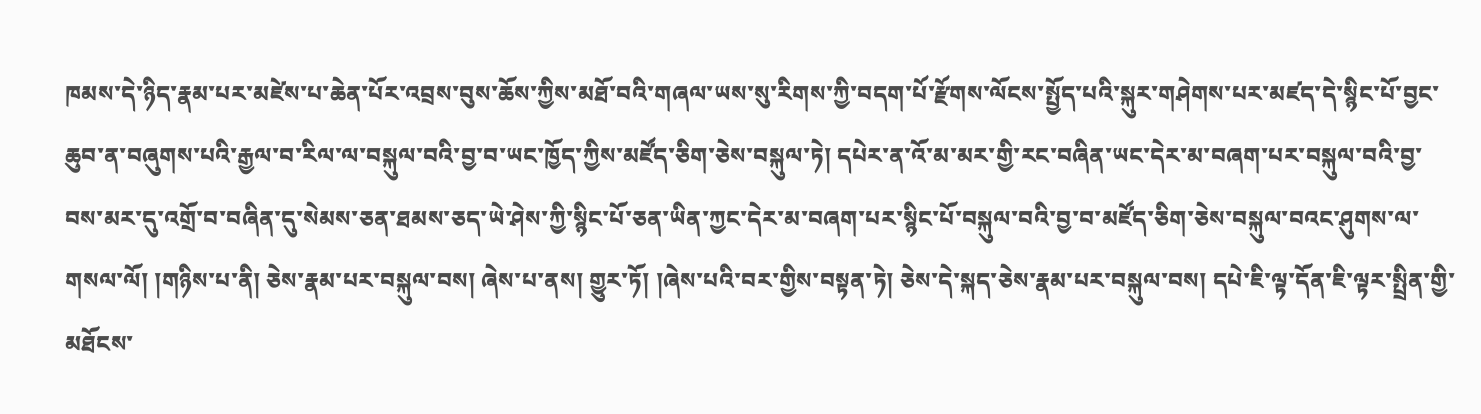ཁམས་དེ་ཉིད་རྣམ་པར་མཛེས་པ་ཆེན་པོར་འབྲས་བུས་ཆོས་ཀྱིས་མཐོ་བའི་གཞལ་ཡས་སུ་རིགས་ཀྱི་བདག་པོ་རྫོགས་ལོངས་སྤྱོད་པའི་སྐུར་གཤེགས་པར་མཛད་དེ་སྙིང་པོ་བྱང་ཆུབ་ན་བཞུགས་པའི་རྒྱལ་བ་རིལ་ལ་བསྐུལ་བའི་བྱ་བ་ཡང་ཁྱོད་ཀྱིས་མཛོད་ཅིག་ཅེས་བསྐུལ་ཏེ། དཔེར་ན་འོ་མ་མར་གྱི་རང་བཞིན་ཡང་དེར་མ་བཞག་པར་བསྐུལ་བའི་བྱ་བས་མར་དུ་འགྲོ་བ་བཞིན་དུ་སེམས་ཅན་ཐམས་ཅད་ཡེ་ཤེས་ཀྱི་སྙིང་པོ་ཅན་ཡིན་ཀྱང་དེར་མ་བཞག་པར་སྙིང་པོ་བསྐུལ་བའི་བྱ་བ་མཛོད་ཅིག་ཅེས་བསྐུལ་བའང་ཤུགས་ལ་གསལ་ལོ། །གཉིས་པ་ནི། ཅེས་རྣམ་པར་བསྐུལ་བས། ཞེས་པ་ནས། གྱུར་ཏོ། །ཞེས་པའི་བར་གྱིས་བསྟན་ཏེ། ཅེས་དེ་སྐད་ཅེས་རྣམ་པར་བསྐུལ་བས། དཔེ་ཇི་ལྟ་དོན་ཇི་ལྟར་སྤྲིན་གྱི་མཐོངས་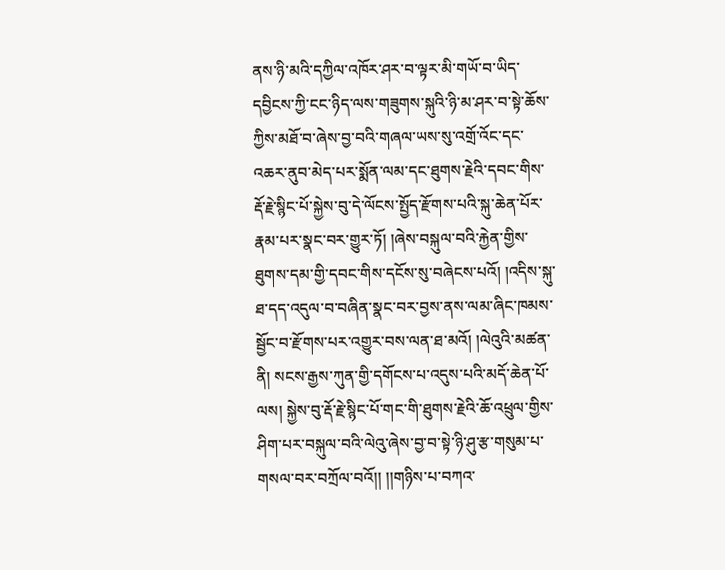ནས་ཉི་མའི་དཀྱིལ་འཁོར་ཤར་བ་ལྟར་མི་གཡོ་བ་ཡིད་དབྱིངས་ཀྱི་ངང་ཉིད་ལས་གཟུགས་སྐུའི་ཉི་མ་ཤར་བ་སྟེ་ཆོས་ཀྱིས་མཐོ་བ་ཞེས་བྱ་བའི་གཞལ་ཡས་སུ་འགྲོ་འོང་དང་འཆར་ནུབ་མེད་པར་སྨོན་ལམ་དང་ཐུགས་རྗེའི་དབང་གིས་རྡོ་རྗེ་སྙིང་པོ་སྐྱེས་བུ་དེ་ལོངས་སྤྱོད་རྫོགས་པའི་སྐུ་ཆེན་པོར་རྣམ་པར་སྣང་བར་གྱུར་ཏོ། །ཞེས་བསྐུལ་བའི་རྐྱེན་གྱིས་ཐུགས་དམ་གྱི་དབང་གིས་དངོས་སུ་བཞེངས་པའོ། །འདིས་སྐུ་ཐ་དད་འདུལ་བ་བཞིན་སྣང་བར་བྱས་ནས་ལམ་ཞིང་ཁམས་སྦྱོང་བ་རྫོགས་པར་འགྱུར་བས་ལན་ཐ་མའོ། །ལེའུའི་མཚན་ནི། སངས་རྒྱས་ཀུན་གྱི་དགོངས་པ་འདུས་པའི་མདོ་ཆེན་པོ་ལས། སྐྱེས་བུ་རྡོ་རྗེ་སྙིང་པོ་གང་གི་ཐུགས་རྗེའི་ཆོ་འཕྲུལ་གྱིས་ཤིག་པར་བསྐུལ་བའི་ལེའུ་ཞེས་བྱ་བ་སྟེ་ཉི་ཤུ་རྩ་གསུམ་པ་གསལ་བར་བཀྲོལ་བའོ།། །།གཉིས་པ་བཀའ་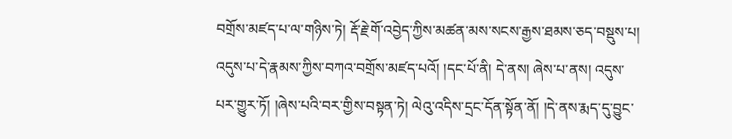བགྲོས་མཛད་པ་ལ་གཉིས་ཏེ། རྡོ་རྗེ་གོ་འབྱེད་ཀྱིས་མཚན་མས་སངས་རྒྱས་ཐམས་ཅད་བསྡུས་པ། འདུས་པ་དེ་རྣམས་ཀྱིས་བཀའ་བགྲོས་མཛད་པའོ། །དང་པོ་ནི། དེ་ནས། ཞེས་པ་ནས། འདུས་པར་གྱུར་ཏོ། །ཞེས་པའི་བར་གྱིས་བསྟན་ཏེ། ལེའུ་འདིས་དྲང་དོན་སྟོན་ནོ། །དེ་ནས་རྨད་དུ་བྱུང་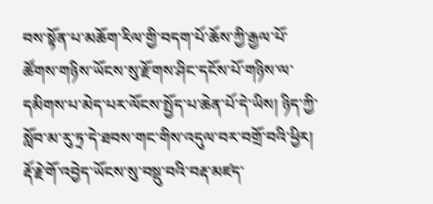བས་སྟོན་པ་མཆོག་རིལ་གྱི་བདག་པོ་ཆོས་ཀྱི་རྒྱལ་པོ་ཚོགས་གཉིས་ཡོངས་སུ་རྫོགས་ཤིང་དངོས་པོ་གཉིས་ལ་དམིགས་པ་མེད་པར་ལོངས་སྤྱོད་པ་ཆེན་པོ་དེ་ཡིས། ཉིད་ཀྱི་སློབ་མ་རུ་ཏྲ་དེ་ཐབས་གང་གིས་འདུལ་བར་བགྲོ་བའི་ཕྱིར། རྡོ་རྗེ་གོ་འབྱེད་ཡོངས་སུ་བསྡུ་བའི་བརྡ་མཛད་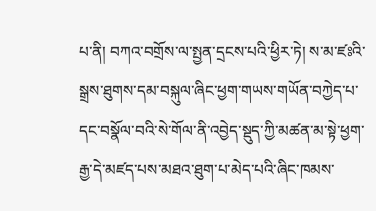པ་ནི། བཀའ་བགྲོས་ལ་སྤྱན་དྲངས་པའི་ཕྱིར་ཏེ། ས་མ་ཛཿའི་སྒྲས་ཐུགས་དམ་བསྐུལ་ཞིང་ཕྱག་གཡས་གཡོན་བཀྱེད་པ་དང་བསྣོལ་བའི་སེ་གོལ་ནི་འབྱེད་སྡུད་ཀྱི་མཚན་མ་སྟེ་ཕྱག་རྒྱ་དེ་མཛད་པས་མཐའ་ཐུག་པ་མེད་པའི་ཞིང་ཁམས་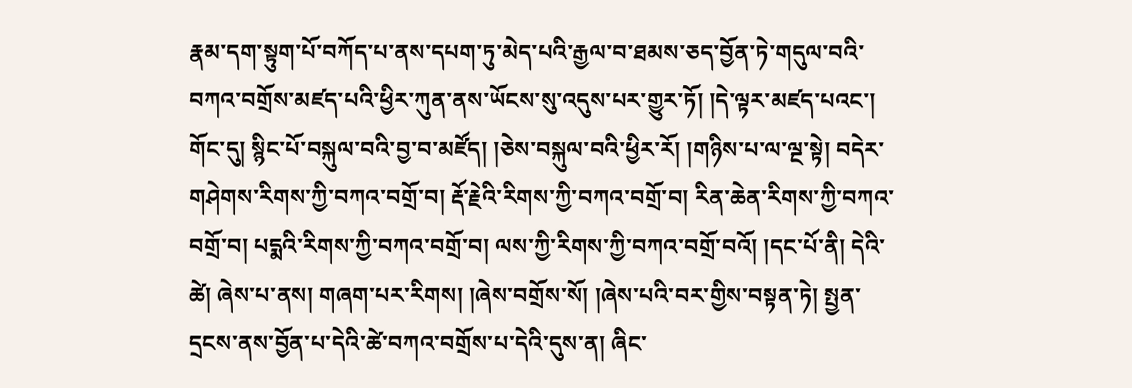རྣམ་དག་སྟུག་པོ་བཀོད་པ་ནས་དཔག་ཏུ་མེད་པའི་རྒྱལ་བ་ཐམས་ཅད་བྱོན་ཏེ་གདུལ་བའི་བཀའ་བགྲོས་མཛད་པའི་ཕྱིར་ཀུན་ནས་ཡོངས་སུ་འདུས་པར་གྱུར་ཏོ། །དེ་ལྟར་མཛད་པའང་། གོང་དུ། སྙིང་པོ་བསྐུལ་བའི་བྱ་བ་མཛོད། །ཅེས་བསྐུལ་བའི་ཕྱིར་རོ། །གཉིས་པ་ལ་ལྔ་སྟེ། བདེར་གཤེགས་རིགས་ཀྱི་བཀའ་བགྲོ་བ། རྡོ་རྗེའི་རིགས་ཀྱི་བཀའ་བགྲོ་བ། རིན་ཆེན་རིགས་ཀྱི་བཀའ་བགྲོ་བ། པདྨའི་རིགས་ཀྱི་བཀའ་བགྲོ་བ། ལས་ཀྱི་རིགས་ཀྱི་བཀའ་བགྲོ་བའོ། །དང་པོ་ནི། དེའི་ཚེ། ཞེས་པ་ནས། གཞག་པར་རིགས། །ཞེས་བགྲོས་སོ། །ཞེས་པའི་བར་གྱིས་བསྟན་ཏེ། སྤྱན་དྲངས་ནས་བྱོན་པ་དེའི་ཚེ་བཀའ་བགྲོས་པ་དེའི་དུས་ན། ཞིང་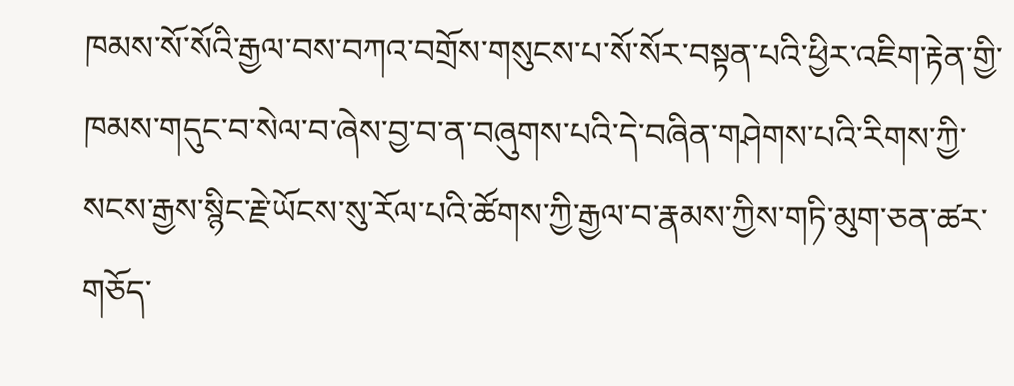ཁམས་སོ་སོའི་རྒྱལ་བས་བཀའ་བགྲོས་གསུངས་པ་སོ་སོར་བསྟན་པའི་ཕྱིར་འཇིག་རྟེན་གྱི་ཁམས་གདུང་བ་སེལ་བ་ཞེས་བྱ་བ་ན་བཞུགས་པའི་དེ་བཞིན་གཤེགས་པའི་རིགས་ཀྱི་སངས་རྒྱས་སྙིང་རྗེ་ཡོངས་སུ་རོལ་པའི་ཚོགས་ཀྱི་རྒྱལ་བ་རྣམས་ཀྱིས་གཏི་མུག་ཅན་ཚར་གཅོད་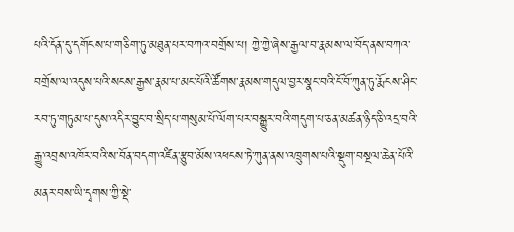པའི་དོན་དུ་དགོངས་པ་གཅིག་ཏུ་མཐུན་པར་བཀའ་བགྲོས་པ། ཀྱེ་ཀྱེ་ཞེས་རྒྱལ་བ་རྣམས་ལ་བོད་ནས་བཀའ་བགྲོས་ལ་འདུས་པའི་སངས་རྒྱས་རྣམ་པ་མང་པོའི་ཚོགས་རྣམས་གདུལ་བྱར་སྣང་བའི་ངོ་བོ་ཀུན་ཏུ་རྨོངས་ཤིང་རབ་ཏུ་གཏུམ་པ་དུས་འདིར་བྱུང་བ་སྲིད་པ་གསུམ་པོ་ལོག་པར་བསྒྱུར་བའི་གདུག་པ་ཅན་མཚན་ཉིད་ཅི་འདྲ་བའི་རྒྱུ་འབྲས་འཁོར་བའི་ས་བོན་བདག་འཛིན་རྩུབ་མོས་འཕངས་ཏེ་ཀུན་ནས་འཁྲུགས་པའི་སྡུག་བསྔལ་ཆེན་པོའི་མནར་བས་ཡི་དྭགས་ཀྱི་སྡེ་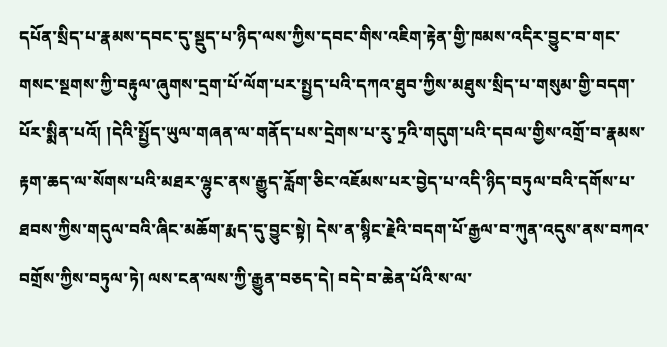དཔོན་སྲིད་པ་རྣམས་དབང་དུ་སྡུད་པ་ཉིད་ལས་ཀྱིས་དབང་གིས་འཇིག་རྟེན་གྱི་ཁམས་འདིར་བྱུང་བ་གང་གསང་སྔགས་ཀྱི་བརྟུལ་ཞུགས་དྲག་པོ་ལོག་པར་སྤྱད་པའི་དཀའ་ཐུབ་ཀྱིས་མཐུས་སྲིད་པ་གསུམ་གྱི་བདག་པོར་སྨིན་པའོ། །དེའི་སྤྱོད་ཡུལ་གཞན་ལ་གནོད་པས་དྲེགས་པ་རུ་ཏྲའི་གདུག་པའི་དབལ་གྱིས་འགྲོ་བ་རྣམས་རྟག་ཆད་ལ་སོགས་པའི་མཐར་ལྷུང་ནས་རྒྱུད་རློག་ཅིང་འཇོམས་པར་བྱེད་པ་འདི་ཉིད་བཏུལ་བའི་དགོས་པ་ཐབས་ཀྱིས་གདུལ་བའི་ཞིང་མཆོག་རྨད་དུ་བྱུང་སྟེ། དེས་ན་སྙིང་རྗེའི་བདག་པོ་རྒྱལ་བ་ཀུན་འདུས་ནས་བཀའ་བགྲོས་ཀྱིས་བཏུལ་ཏེ། ལས་ངན་ལས་ཀྱི་རྒྱུན་བཅད་དེ། བདེ་བ་ཆེན་པོའི་ས་ལ་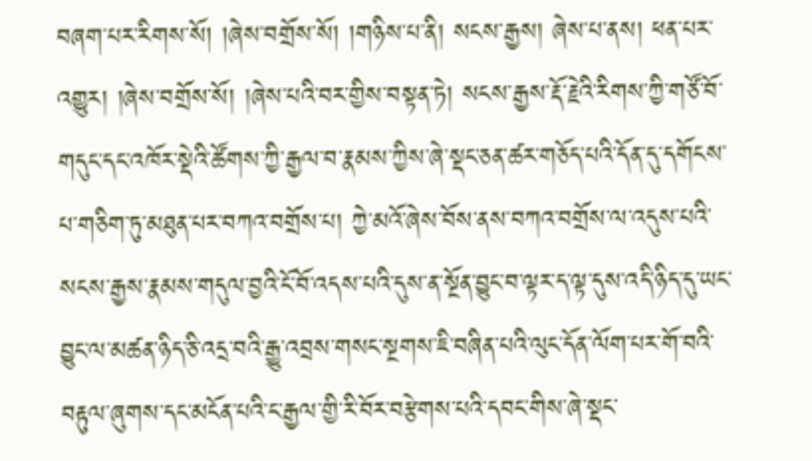བཞག་པར་རིགས་སོ། །ཞེས་བགྲོས་སོ། །གཉིས་པ་ནི། སངས་རྒྱས། ཞེས་པ་ནས། ཕན་པར་འགྱུར། །ཞེས་བགྲོས་སོ། །ཞེས་པའི་བར་གྱིས་བསྟན་ཏེ། སངས་རྒྱས་རྡོ་རྗེའི་རིགས་ཀྱི་གཙོ་བོ་གདུང་དང་འཁོར་སྡེའི་ཚོགས་ཀྱི་རྒྱལ་བ་རྣམས་ཀྱིས་ཞེ་སྡང་ཅན་ཚར་གཅོད་པའི་དོན་དུ་དགོངས་པ་གཅིག་ཏུ་མཐུན་པར་བཀའ་བགྲོས་པ། ཀྱེ་མའོ་ཞེས་བོས་ནས་བཀའ་བགྲོས་ལ་འདུས་པའི་སངས་རྒྱས་རྣམས་གདུལ་བྱའི་ངོ་བོ་འདས་པའི་དུས་ན་སྔོན་བྱུང་བ་ལྟར་ད་ལྟ་དུས་འདི་ཉིད་དུ་ཡང་བྱུང་ལ་མཚན་ཉིད་ཅི་འདྲ་བའི་རྒྱུ་འབྲས་གསང་སྔགས་ཇི་བཞིན་པའི་ལུང་དོན་ལོག་པར་གོ་བའི་བརྟུལ་ཞུགས་དང་མངོན་པའི་ང་རྒྱལ་གྱི་རི་བོར་བརྩེགས་པའི་དབང་གིས་ཞེ་སྡང་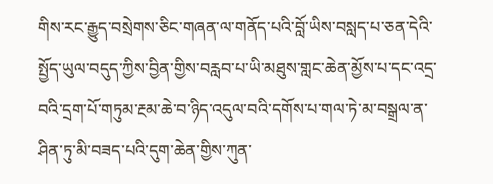གིས་རང་རྒྱུད་བསྲེགས་ཅིང་གཞན་ལ་གནོད་པའི་བློ་ཡིས་བསླད་པ་ཅན་དེའི་སྤྱོད་ཡུལ་བདུད་ཀྱིས་བྱིན་གྱིས་བརླབ་པ་ཡི་མཐུས་གླང་ཆེན་མྱོས་པ་དང་འདྲ་བའི་དྲག་པོ་གཏུམ་རྔམ་ཆེ་བ་ཉིད་འདུལ་བའི་དགོས་པ་གལ་ཏེ་མ་བསྒྲལ་ན་ཤིན་ཏུ་མི་བཟད་པའི་དུག་ཆེན་གྱིས་ཀུན་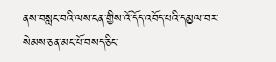ནས་བསླང་བའི་ལས་ངན་གྱིས་འོ་དོད་འབོད་པའི་དམྱལ་བར་སེམས་ཅན་མང་པོ་བསད་ཅིང་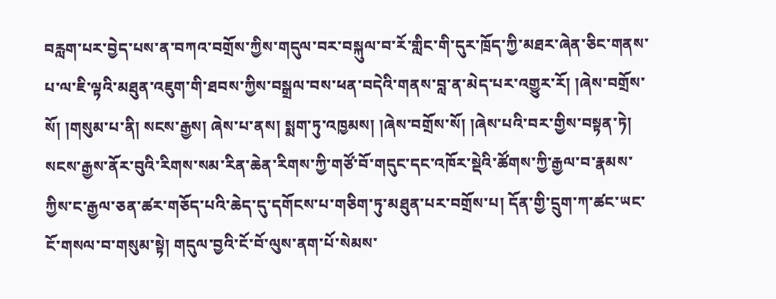བརླག་པར་བྱེད་པས་ན་བཀའ་བགྲོས་ཀྱིས་གདུལ་བར་བསྐུལ་བ་རོ་གླིང་གི་དུར་ཁྲོད་ཀྱི་མཐར་ཞེན་ཅིང་གནས་པ་ལ་ཇི་ལྟའི་མཐུན་འཇུག་གི་ཐབས་ཀྱིས་བསྒྲལ་བས་ཕན་བདེའི་གནས་བླ་ན་མེད་པར་འགྱུར་རོ། །ཞེས་བགྲོས་སོ། །གསུམ་པ་ནི། སངས་རྒྱས། ཞེས་པ་ནས། སྨག་ཏུ་འཁྱམས། །ཞེས་བགྲོས་སོ། །ཞེས་པའི་བར་གྱིས་བསྟན་ཏེ། སངས་རྒྱས་ནོར་བུའི་རིགས་སམ་རིན་ཆེན་རིགས་ཀྱི་གཙོ་བོ་གདུང་དང་འཁོར་སྡེའི་ཚོགས་ཀྱི་རྒྱལ་བ་རྣམས་ཀྱིས་ང་རྒྱལ་ཅན་ཚར་གཅོད་པའི་ཆེད་དུ་དགོངས་པ་གཅིག་ཏུ་མཐུན་པར་བགྲོས་པ། དོན་གྱི་དྲུག་ཀ་ཚང་ཡང་ངོ་གསལ་བ་གསུམ་སྟེ། གདུལ་བྱའི་ངོ་བོ་ལུས་ནག་པོ་སེམས་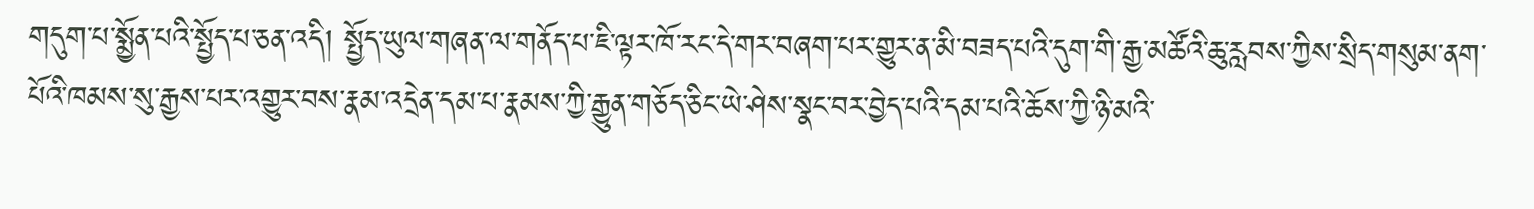གདུག་པ་སྨྱོན་པའི་སྤྱོད་པ་ཅན་འདི། སྤྱོད་ཡུལ་གཞན་ལ་གནོད་པ་ཇི་ལྟར་ཁོ་རང་དེ་གར་བཞག་པར་གྱུར་ན་མི་བཟད་པའི་དུག་གི་རྒྱ་མཚོའི་ཆུ་རླབས་ཀྱིས་སྲིད་གསུམ་ནག་པོའི་ཁམས་སུ་རྒྱས་པར་འགྱུར་བས་རྣམ་འདྲེན་དམ་པ་རྣམས་ཀྱི་རྒྱུན་གཅོད་ཅིང་ཡེ་ཤེས་སྣང་བར་བྱེད་པའི་དམ་པའི་ཆོས་ཀྱི་ཉི་མའི་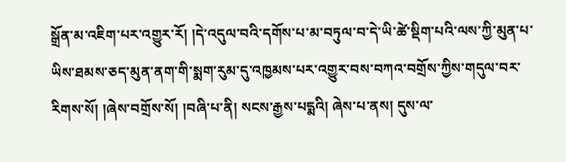སྒྲོན་མ་འཇིག་པར་འགྱུར་རོ། །དེ་འདུལ་བའི་དགོས་པ་མ་བཏུལ་བ་དེ་ཡི་ཚེ་སྡིག་པའི་ལས་ཀྱི་མུན་པ་ཡིས་ཐམས་ཅད་མུན་ནག་གི་སྨག་རུམ་དུ་འཁྱམས་པར་འགྱུར་བས་བཀའ་བགྲོས་ཀྱིས་གདུལ་བར་རིགས་སོ། །ཞེས་བགྲོས་སོ། །བཞི་པ་ནི། སངས་རྒྱས་པདྨའི། ཞེས་པ་ནས། དུས་ལ་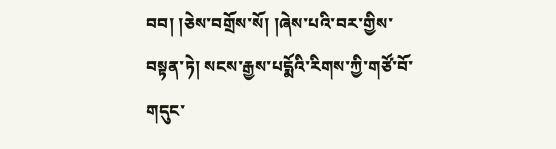བབ། །ཅེས་བགྲོས་སོ། །ཞེས་པའི་བར་གྱིས་བསྟན་ཏེ། སངས་རྒྱས་པདྨོའི་རིགས་ཀྱི་གཙོ་བོ་གདུང་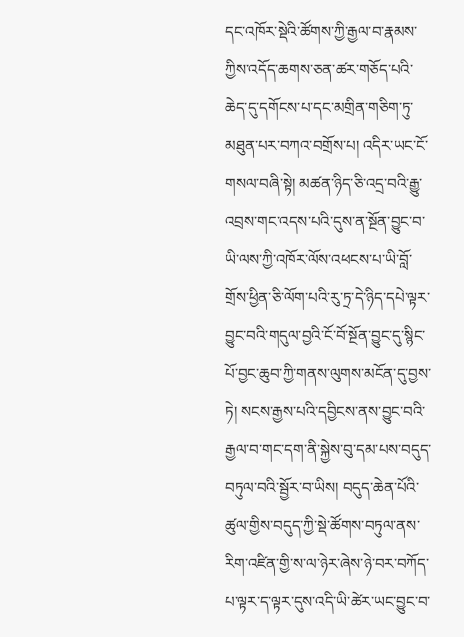དང་འཁོར་སྡེའི་ཚོགས་ཀྱི་རྒྱལ་བ་རྣམས་ཀྱིས་འདོད་ཆགས་ཅན་ཚར་གཅོད་པའི་ཆེད་དུ་དགོངས་པ་དང་མགྲིན་གཅིག་ཏུ་མཐུན་པར་བཀའ་བགྲོས་པ། འདིར་ཡང་ངོ་གསལ་བཞི་སྟེ། མཚན་ཉིད་ཅི་འདྲ་བའི་རྒྱུ་འབྲས་གང་འདས་པའི་དུས་ན་སྔོན་བྱུང་བ་ཡི་ལས་ཀྱི་འཁོར་ལོས་འཕངས་པ་ཡི་བློ་གྲོས་ཕྱིན་ཅི་ལོག་པའི་རུ་ཏྲ་དེ་ཉིད་དཔེ་ལྟར་བྱུང་བའི་གདུལ་བྱའི་ངོ་བོ་སྔོན་བྱུང་དུ་སྙིང་པོ་བྱང་ཆུབ་ཀྱི་གནས་ལུགས་མངོན་དུ་བྱས་ཏེ། སངས་རྒྱས་པའི་དབྱིངས་ནས་བྱུང་བའི་རྒྱལ་བ་གང་དག་ནི་སྐྱེས་བུ་དམ་པས་བདུད་བཏུལ་བའི་སྦྱོར་བ་ཡིས། བདུད་ཆེན་པོའི་ཚུལ་གྱིས་བདུད་ཀྱི་སྡེ་ཚོགས་བཏུལ་ནས་རིག་འཛིན་གྱི་ས་ལ་ཉེར་ཞེས་ཉེ་བར་བཀོད་པ་ལྟར་ད་ལྟར་དུས་འདི་ཡི་ཚེར་ཡང་བྱུང་བ་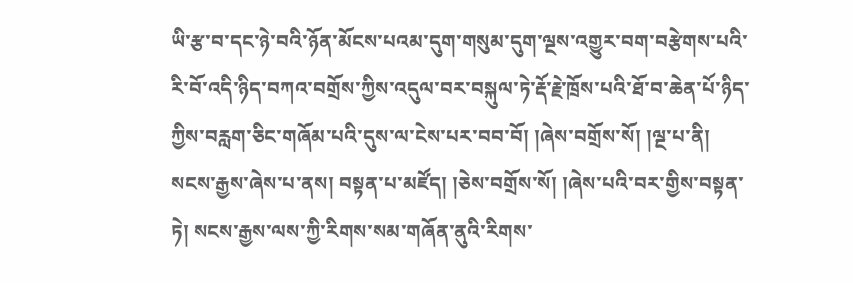ཡི་རྩ་བ་དང་ཉེ་བའི་ཉོན་མོངས་པའམ་དུག་གསུམ་དུག་ལྔས་འགྱུར་བག་བརྩེགས་པའི་རི་བོ་འདི་ཉིད་བཀའ་བགྲོས་ཀྱིས་འདུལ་བར་བསྐུལ་ཏེ་རྡོ་རྗེ་ཁྲོས་པའི་ཐོ་བ་ཆེན་པོ་ཉིད་ཀྱིས་བརླག་ཅིང་གཞོམ་པའི་དུས་ལ་ངེས་པར་བབ་བོ། །ཞེས་བགྲོས་སོ། །ལྔ་པ་ནི། སངས་རྒྱས་ཞེས་པ་ནས། བསྟན་པ་མཛོད། །ཅེས་བགྲོས་སོ། །ཞེས་པའི་བར་གྱིས་བསྟན་ཏེ། སངས་རྒྱས་ལས་ཀྱི་རིགས་སམ་གཞོན་ནུའི་རིགས་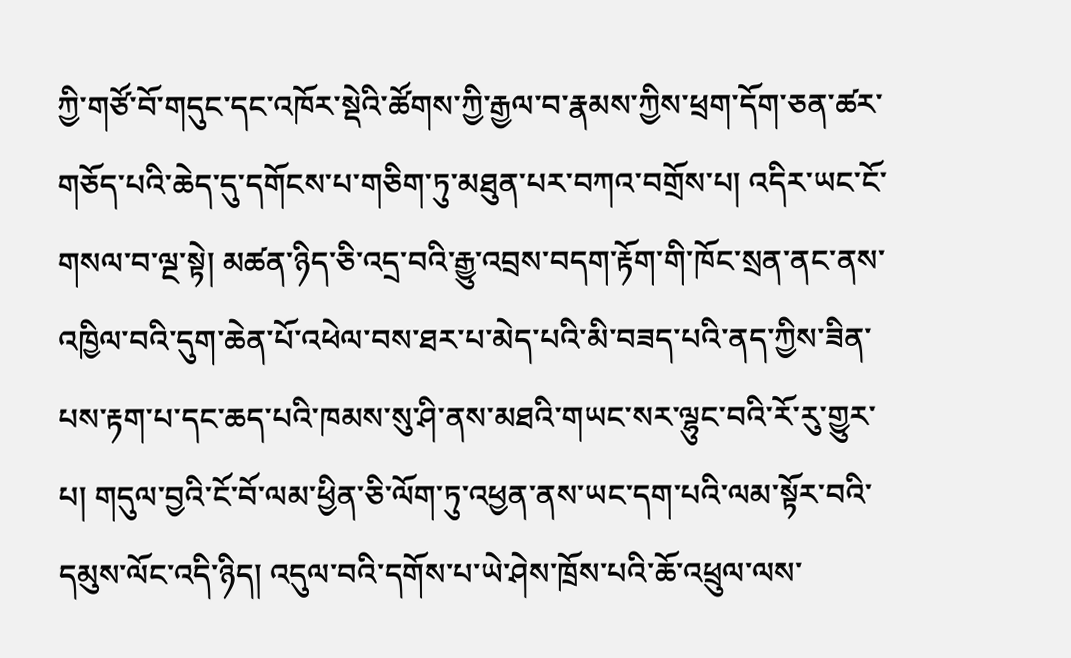ཀྱི་གཙོ་བོ་གདུང་དང་འཁོར་སྡེའི་ཚོགས་ཀྱི་རྒྱལ་བ་རྣམས་ཀྱིས་ཕྲག་དོག་ཅན་ཚར་གཅོད་པའི་ཆེད་དུ་དགོངས་པ་གཅིག་ཏུ་མཐུན་པར་བཀའ་བགྲོས་པ། འདིར་ཡང་ངོ་གསལ་བ་ལྔ་སྟེ། མཚན་ཉིད་ཅི་འདྲ་བའི་རྒྱུ་འབྲས་བདག་རྟོག་གི་ཁོང་སྲན་ནང་ནས་འཁྱིལ་བའི་དུག་ཆེན་པོ་འཕེལ་བས་ཐར་པ་མེད་པའི་མི་བཟད་པའི་ནད་ཀྱིས་ཟིན་པས་རྟག་པ་དང་ཆད་པའི་ཁམས་སུ་ཤི་ནས་མཐའི་གཡང་སར་ལྷུང་བའི་རོ་རུ་གྱུར་པ། གདུལ་བྱའི་ངོ་བོ་ལམ་ཕྱིན་ཅི་ལོག་ཏུ་འཕྱན་ནས་ཡང་དག་པའི་ལམ་སྟོར་བའི་དམུས་ལོང་འདི་ཉིད། འདུལ་བའི་དགོས་པ་ཡེ་ཤེས་ཁྲོས་པའི་ཆོ་འཕྲུལ་ལས་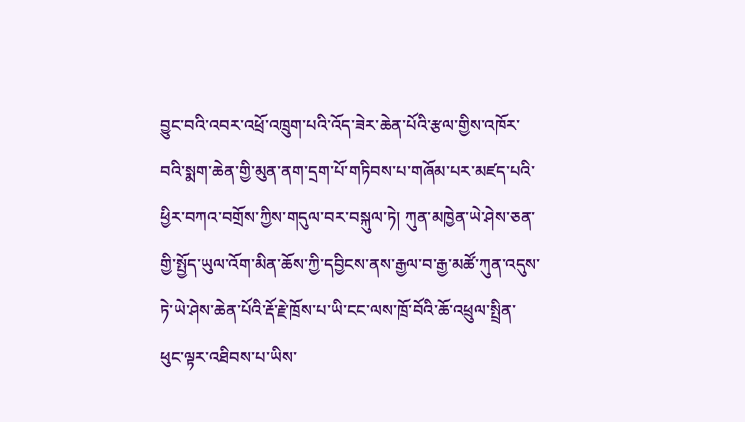བྱུང་བའི་འབར་འཕྲོ་འཁྲུག་པའི་འོད་ཟེར་ཆེན་པོའི་རྩལ་གྱིས་འཁོར་བའི་སྨག་ཆེན་གྱི་མུན་ནག་དྲག་པོ་གཏིབས་པ་གཞོམ་པར་མཛད་པའི་ཕྱིར་བཀའ་བགྲོས་ཀྱིས་གདུལ་བར་བསྐུལ་ཏེ། ཀུན་མཁྱེན་ཡེ་ཤེས་ཅན་གྱི་སྤྱོད་ཡུལ་འོག་མིན་ཆོས་ཀྱི་དབྱིངས་ནས་རྒྱལ་བ་རྒྱ་མཚོ་ཀུན་འདུས་ཏེ་ཡེ་ཤེས་ཆེན་པོའི་རྡོ་རྗེ་ཁྲོས་པ་ཡི་ངང་ལས་ཁྲོ་བོའི་ཆོ་འཕྲུལ་སྤྲིན་ཕུང་ལྟར་འཐིབས་པ་ཡིས་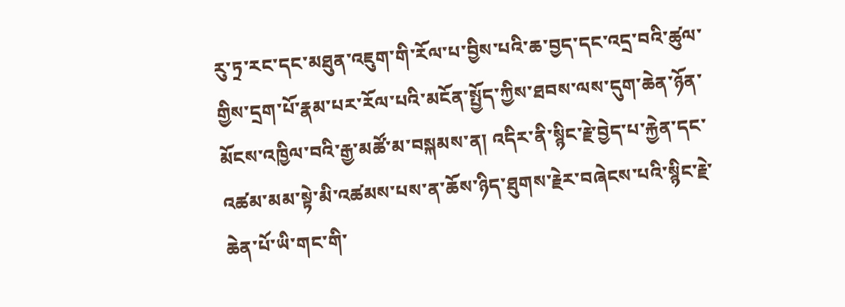རུ་ཏྲ་རང་དང་མཐུན་འཇུག་གི་རོལ་པ་བྱིས་པའི་ཆ་བྱད་དང་འདྲ་བའི་ཚུལ་གྱིས་དྲག་པོ་རྣམ་པར་རོལ་པའི་མངོན་སྤྱོད་ཀྱིས་ཐབས་ལས་དུག་ཆེན་ཉོན་མོངས་འཁྱིལ་བའི་རྒྱ་མཚོ་མ་བསྐམས་ན། འདིར་ནི་སྙིང་རྗེ་བྱེད་པ་རྐྱེན་དང་འཚམ་མམ་སྟེ་མི་འཚམས་པས་ན་ཆོས་ཉིད་ཐུགས་རྗེར་བཞེངས་པའི་སྙིང་རྗེ་ཆེན་པོ་ཡི་གང་གི་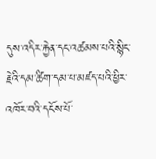དུས་འདིར་རྐྱེན་དང་འཚམས་པའི་སྙིང་རྗེའི་དམ་ཚིག་དམ་པ་མཛད་པའི་ཕྱིར་འཁོར་བའི་དངོས་པོ་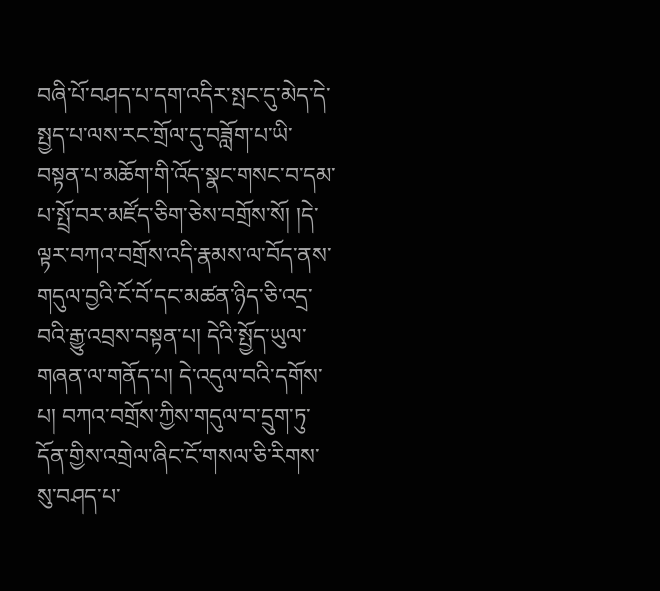བཞི་པོ་བཤད་པ་དག་འདིར་སྤང་དུ་མེད་དེ་སྤྱད་པ་ལས་རང་གྲོལ་དུ་བཟློག་པ་ཡི་བསྟན་པ་མཆོག་གི་འོད་སྣང་གསང་བ་དམ་པ་སྤྲོ་བར་མཛོད་ཅིག་ཅེས་བགྲོས་སོ། །དེ་ལྟར་བཀའ་བགྲོས་འདི་རྣམས་ལ་བོད་ནས་གདུལ་བྱའི་ངོ་བོ་དང་མཚན་ཉིད་ཅི་འདྲ་བའི་རྒྱུ་འབྲས་བསྟན་པ། དེའི་སྤྱོད་ཡུལ་གཞན་ལ་གནོད་པ། དེ་འདུལ་བའི་དགོས་པ། བཀའ་བགྲོས་ཀྱིས་གདུལ་བ་དྲུག་ཏུ་དོན་གྱིས་འགྲེལ་ཞིང་ངོ་གསལ་ཅི་རིགས་སུ་བཤད་པ་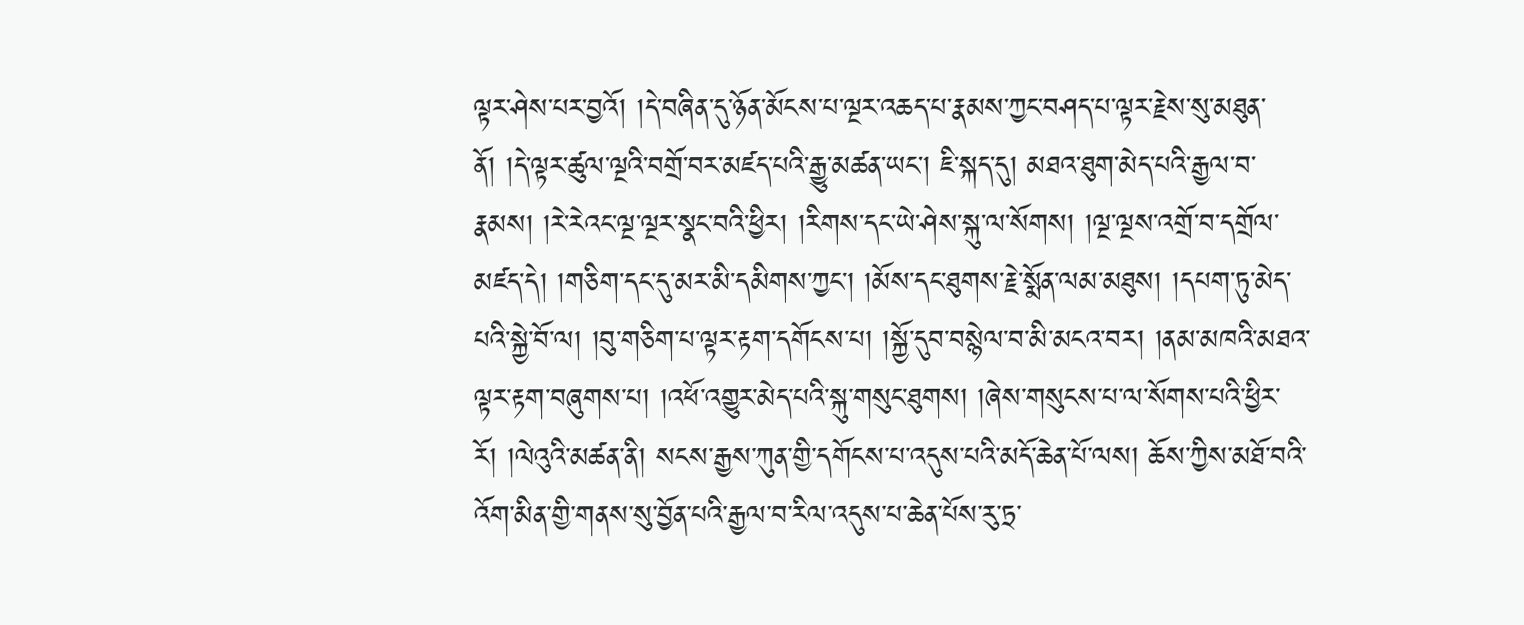ལྟར་ཤེས་པར་བྱའོ། །དེ་བཞིན་དུ་ཉོན་མོངས་པ་ལྔར་འཆད་པ་རྣམས་ཀྱང་བཤད་པ་ལྟར་རྗེས་སུ་མཐུན་ནོ། །དེ་ལྟར་ཚུལ་ལྔའི་བགྲོ་བར་མཛད་པའི་རྒྱུ་མཚན་ཡང་། ཇི་སྐད་དུ། མཐའ་ཐུག་མེད་པའི་རྒྱལ་བ་རྣམས། །རེ་རེའང་ལྔ་ལྔར་སྣང་བའི་ཕྱིར། །རིགས་དང་ཡེ་ཤེས་སྐུ་ལ་སོགས། །ལྔ་ལྔས་འགྲོ་བ་དགྲོལ་མཛད་དེ། །གཅིག་དང་དུ་མར་མི་དམིགས་ཀྱང་། །མོས་དང་ཐུགས་རྗེ་སྨོན་ལམ་མཐུས། །དཔག་ཏུ་མེད་པའི་སྐྱེ་བོ་ལ། །བུ་གཅིག་པ་ལྟར་རྟག་དགོངས་པ། །སྐྱོ་དུབ་བསྙེལ་བ་མི་མངའ་བར། །ནམ་མཁའི་མཐའ་ལྟར་རྟག་བཞུགས་པ། །འཕོ་འགྱུར་མེད་པའི་སྐུ་གསུང་ཐུགས། །ཞེས་གསུངས་པ་ལ་སོགས་པའི་ཕྱིར་རོ། །ལེའུའི་མཚན་ནི། སངས་རྒྱས་ཀུན་གྱི་དགོངས་པ་འདུས་པའི་མདོ་ཆེན་པོ་ལས། ཆོས་ཀྱིས་མཐོ་བའི་འོག་མིན་གྱི་གནས་སུ་བྱོན་པའི་རྒྱལ་བ་རིལ་འདུས་པ་ཆེན་པོས་རུ་ཏྲ་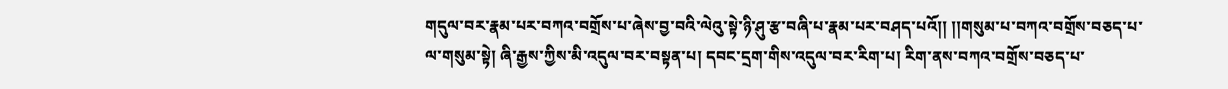གདུལ་བར་རྣམ་པར་བཀའ་བགྲོས་པ་ཞེས་བྱ་བའི་ལེའུ་སྟེ་ཉི་ཤུ་རྩ་བཞི་པ་རྣམ་པར་བཤད་པའོ།། །།གསུམ་པ་བཀའ་བགྲོས་བཅད་པ་ལ་གསུམ་སྟེ། ཞི་རྒྱས་ཀྱིས་མི་འདུལ་བར་བསྟན་པ། དབང་དྲག་གིས་འདུལ་བར་རིག་པ། རིག་ནས་བཀའ་བགྲོས་བཅད་པ་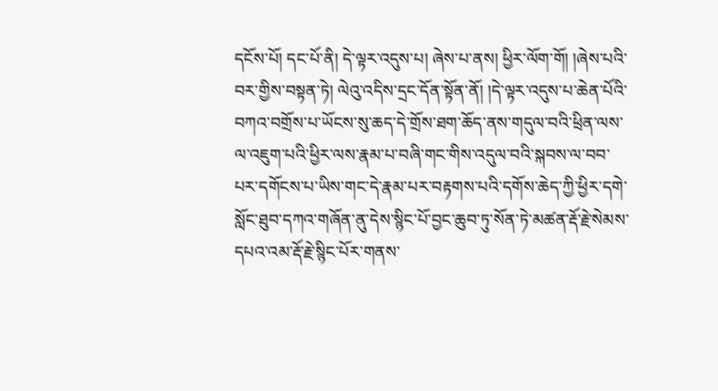དངོས་པོ། དང་པོ་ནི། དེ་ལྟར་འདུས་པ། ཞེས་པ་ནས། ཕྱིར་ལོག་གོ། །ཞེས་པའི་བར་གྱིས་བསྟན་ཏེ། ལེའུ་འདིས་དྲང་དོན་སྟོན་ནོ། །དེ་ལྟར་འདུས་པ་ཆེན་པོའི་བཀའ་བགྲོས་པ་ཡོངས་སུ་ཆད་དེ་གྲོས་ཐག་ཆོད་ནས་གདུལ་བའི་ཕྲིན་ལས་ལ་འཇུག་པའི་ཕྱིར་ལས་རྣམ་པ་བཞི་གང་གིས་འདུལ་བའི་སྐབས་ལ་བབ་པར་དགོངས་པ་ཡིས་གང་དེ་རྣམ་པར་བརྟགས་པའི་དགོས་ཆེད་ཀྱི་ཕྱིར་དགེ་སློང་ཐུབ་དཀའ་གཞོན་ནུ་དེས་སྙིང་པོ་བྱང་ཆུབ་ཏུ་སོན་ཏེ་མཚན་རྡོ་རྗེ་སེམས་དཔའ་འམ་རྡོ་རྗེ་སྙིང་པོར་གནས་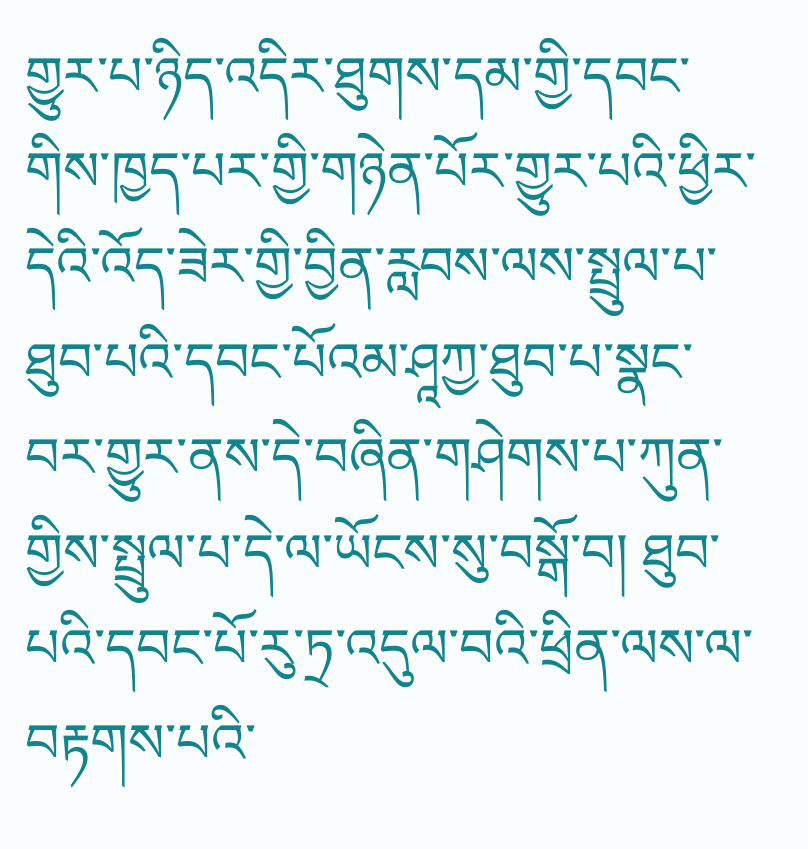གྱུར་པ་ཉིད་འདིར་ཐུགས་དམ་གྱི་དབང་གིས་ཁྱད་པར་གྱི་གཉེན་པོར་གྱུར་པའི་ཕྱིར་དེའི་འོད་ཟེར་གྱི་བྱིན་རླབས་ལས་སྤྲུལ་པ་ཐུབ་པའི་དབང་པོའམ་ཤཱཀྱ་ཐུབ་པ་སྣང་བར་གྱུར་ནས་དེ་བཞིན་གཤེགས་པ་ཀུན་གྱིས་སྤྲུལ་པ་དེ་ལ་ཡོངས་སུ་བསྒོ་བ། ཐུབ་པའི་དབང་པོ་རུ་ཏྲ་འདུལ་བའི་ཕྲིན་ལས་ལ་བརྟགས་པའི་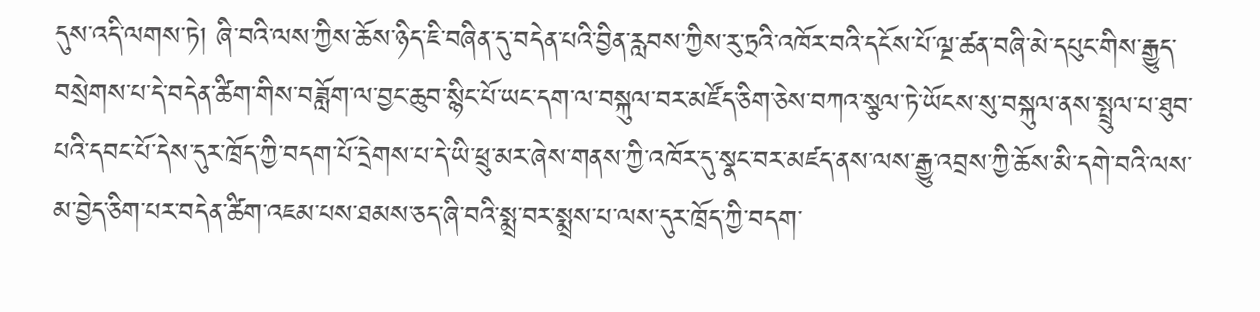དུས་འདི་ལགས་ཏེ། ཞི་བའི་ལས་ཀྱིས་ཆོས་ཉིད་ཇི་བཞིན་དུ་བདེན་པའི་བྱིན་རླབས་ཀྱིས་རུ་ཏྲའི་འཁོར་བའི་དངོས་པོ་ལྔ་ཚན་བཞི་མེ་དཔུང་གིས་རྒྱུད་བསྲེགས་པ་དེ་བདེན་ཚིག་གིས་བཟློག་ལ་བྱང་ཆུབ་སྙིང་པོ་ཡང་དག་ལ་བསྐུལ་བར་མཛོད་ཅིག་ཅེས་བཀའ་སྩལ་ཏེ་ཡོངས་སུ་བསྐུལ་ནས་སྤྲུལ་པ་ཐུབ་པའི་དབང་པོ་དེས་དུར་ཁྲོད་ཀྱི་བདག་པོ་དྲེགས་པ་དེ་ཡི་ཕྲུ་མར་ཞེས་གནས་ཀྱི་འཁོར་དུ་སྣང་བར་མཛད་ནས་ལས་རྒྱུ་འབྲས་ཀྱི་ཆོས་མི་དགེ་བའི་ལས་མ་བྱེད་ཅིག་པར་བདེན་ཚིག་འཇམ་པས་ཐམས་ཅད་ཞི་བའི་སྨྲ་བར་སྨྲས་པ་ལས་དུར་ཁྲོད་ཀྱི་བདག་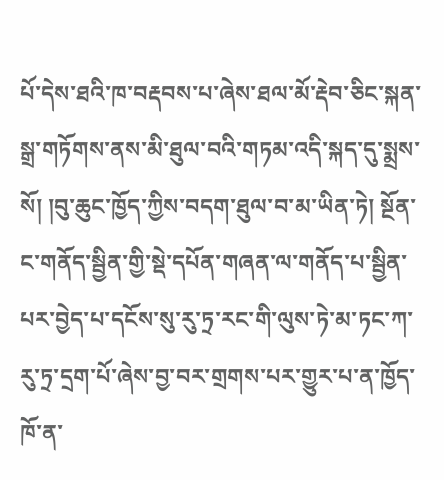པོ་དེས་ཐའི་ཁ་བརྡབས་པ་ཞེས་ཐལ་མོ་རྡེབ་ཅིང་སྐན་སྒྲ་གཏོགས་ནས་མི་ཐུལ་བའི་གཏམ་འདི་སྐད་དུ་སྨྲས་སོ། །བུ་ཆུང་ཁྱོད་ཀྱིས་བདག་ཐུལ་བ་མ་ཡིན་ཏེ། སྔོན་ང་གནོད་སྦྱིན་གྱི་སྡེ་དཔོན་གཞན་ལ་གནོད་པ་སྦྱིན་པར་བྱེད་པ་དངོས་སུ་རུ་ཏྲ་རང་གི་ལུས་ཏེ་མ་ཏང་ཀ་རུ་ཏྲ་དྲག་པོ་ཞེས་བྱ་བར་གྲགས་པར་གྱུར་པ་ན་ཁྱོད་ཁོ་ན་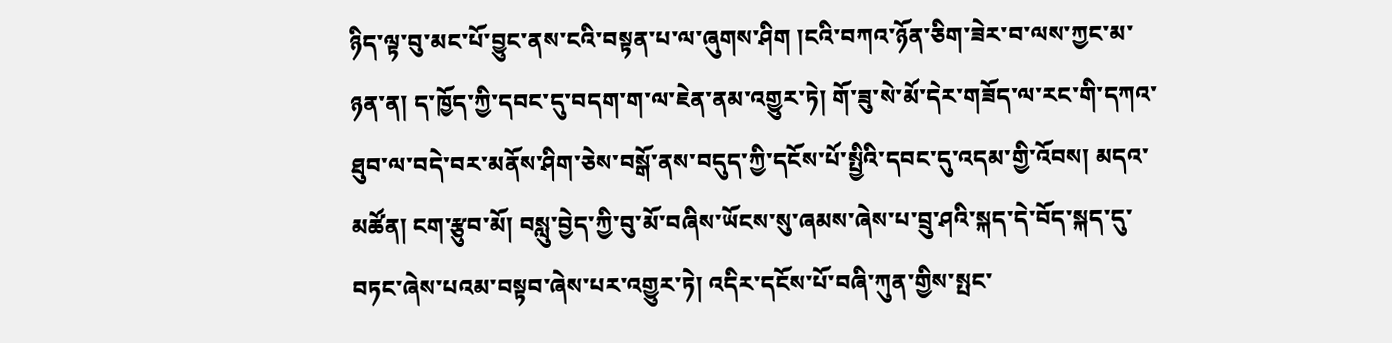ཉིད་ལྟ་བུ་མང་པོ་བྱུང་ནས་ངའི་བསྟན་པ་ལ་ཞུགས་ཤིག །ངའི་བཀའ་ཉོན་ཅིག་ཟེར་བ་ལས་ཀྱང་མ་ཉན་ན། ད་ཁྱོད་ཀྱི་དབང་དུ་བདག་ག་ལ་ཇེན་ནམ་འགྱུར་ཏེ། གོ་ཟུ་སེ་མོ་དེར་གཟོད་ལ་རང་གི་དཀའ་ཐུབ་ལ་བདེ་བར་མནོས་ཤིག་ཅེས་བསྒོ་ནས་བདུད་ཀྱི་དངོས་པོ་སྤྱིའི་དབང་དུ་འདམ་གྱི་འོབས། མདའ་མཚོན། ངག་རྩུབ་མོ། བསླུ་བྱེད་ཀྱི་བུ་མོ་བཞིས་ཡོངས་སུ་ཞམས་ཞེས་པ་བྲུ་ཤའི་སྐད་དེ་བོད་སྐད་དུ་བཏང་ཞེས་པའམ་བསྟབ་ཞེས་པར་འགྱུར་ཏེ། འདིར་དངོས་པོ་བཞི་ཀུན་གྱིས་སྤང་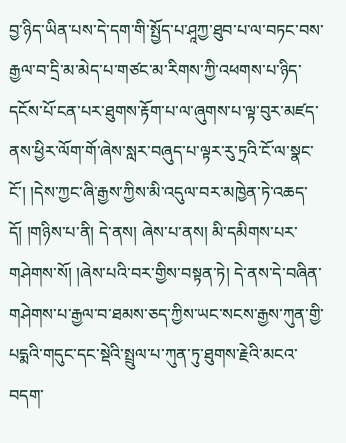བྱ་ཉིད་ཡིན་པས་དེ་དག་གི་སྤྱོད་པ་ཤཱཀྱ་ཐུབ་པ་ལ་བཏང་བས་རྒྱལ་བ་དྲི་མ་མེད་པ་གཙང་མ་རིགས་ཀྱི་འཕགས་པ་ཉིད་དངོས་པོ་ངན་པར་ཐུགས་རྟོག་པ་ལ་ཞུགས་པ་ལྟ་བུར་མཛད་ནས་ཕྱིར་ལོག་གོ་ཞེས་སླར་བཞུད་པ་ལྟར་རུ་ཏྲའི་ངོ་ལ་སྣང་ངོ་། །དེས་ཀྱང་ཞི་རྒྱས་ཀྱིས་མི་འདུལ་བར་མཁྱེན་ཏེ་འཆད་དོ། །གཉིས་པ་ནི། དེ་ནས། ཞེས་པ་ནས། མི་དམིགས་པར་གཤེགས་སོ། །ཞེས་པའི་བར་གྱིས་བསྟན་ཏེ། དེ་ནས་དེ་བཞིན་གཤེགས་པ་རྒྱལ་བ་ཐམས་ཅད་ཀྱིས་ཡང་སངས་རྒྱས་ཀུན་གྱི་པདྨའི་གདུང་དང་སྡེའི་སྤྲུལ་པ་ཀུན་ཏུ་ཐུགས་རྗེའི་མངའ་བདག་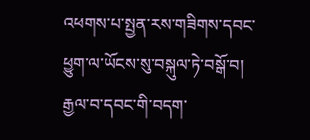འཕགས་པ་སྤྱན་རས་གཟིགས་དབང་ཕྱུག་ལ་ཡོངས་སུ་བསྐུལ་ཏེ་བསྒོ་བ། རྒྱལ་བ་དབང་གི་བདག་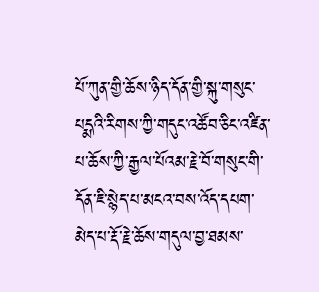པོ་ཀུན་གྱི་ཆོས་ཉིད་དོན་གྱི་སྐུ་གསུང་པདྨའི་རིགས་ཀྱི་གདུང་འཚོབ་ཅིང་འཛིན་པ་ཆོས་ཀྱི་རྒྱལ་པོའམ་རྗེ་བོ་གསུང་གི་དོན་ཇི་སྙེད་པ་མངའ་བས་འོད་དཔག་མེད་པ་རྡོ་རྗེ་ཆོས་གདུལ་བྱ་ཐམས་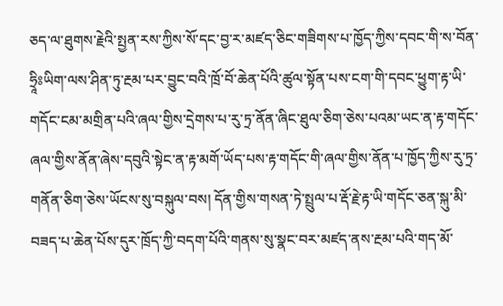ཅད་ལ་ཐུགས་རྗེའི་སྤྱན་རས་ཀྱིས་སོ་དང་བྱ་ར་མཛད་ཅིང་གཟིགས་པ་ཁྱོད་ཀྱིས་དབང་གི་ས་བོན་ཧྲཱིཿཡིག་ལས་ཤིན་ཏུ་རྔམ་པར་བྱུང་བའི་ཁྲོ་བོ་ཆེན་པོའི་ཚུལ་སྟོན་པས་ངག་གི་དབང་ཕྱུག་རྟ་ཡི་གདོང་ངམ་མགྲིན་པའི་ཞལ་གྱིས་དྲེགས་པ་རུ་ཏྲ་ནོན་ཞིང་ཐུལ་ཅིག་ཅེས་པའམ་ཡང་ན་རྟ་གདོང་ཞལ་གྱིས་ནོན་ཞེས་དབུའི་སྟེང་ན་རྟ་མགོ་ཡོད་པས་རྟ་གདོང་གི་ཞལ་གྱིས་ནོན་པ་ཁྱོད་ཀྱིས་རུ་ཏྲ་གནོན་ཅིག་ཅེས་ཡོངས་སུ་བསྐུལ་བས། དོན་གྱིས་གསན་ཏེ་སྤྲུལ་པ་རྡོ་རྗེ་རྟ་ཡི་གདོང་ཅན་སྐུ་མི་བཟད་པ་ཆེན་པོས་དུར་ཁྲོད་ཀྱི་བདག་པོའི་གནས་སུ་སྣང་བར་མཛད་ནས་རྔམ་པའི་གད་མོ་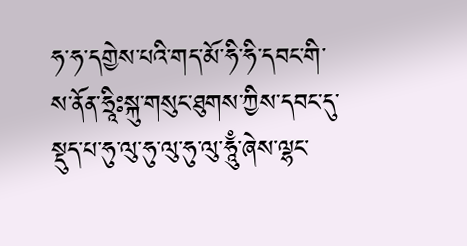ཧ་ཧ་དགྱེས་པའི་གད་མོ་ཧི་ཧི་དབང་གི་ས་ནོན་ཧྲཱིཿསྐུ་གསུང་ཐུགས་ཀྱིས་དབང་དུ་སྡུད་པ་ཧུ་ལུ་ཧུ་ལུ་ཧུ་ལུ་ཧཱུྃ་ཞེས་ལྷང་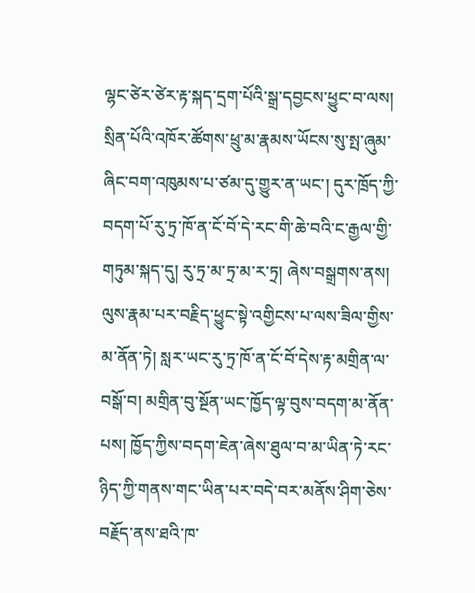ལྷང་ཙེར་ཙེར་རྟ་སྐད་དྲག་པོའི་སྒྲ་དབྱངས་ཕྱུང་བ་ལས། སྲིན་པོའི་འཁོར་ཚོགས་ཕྲུ་མ་རྣམས་ཡོངས་སུ་སྤ་ཞུམ་ཞིང་བག་འཁུམས་པ་ཙམ་དུ་གྱུར་ན་ཡང་། དུར་ཁྲོད་ཀྱི་བདག་པོ་རུ་ཏྲ་ཁོ་ན་ངོ་བོ་དེ་རང་གི་ཆེ་བའི་ང་རྒྱལ་གྱི་གཏུམ་སྐད་དུ། རུ་ཏྲ་མ་ཏྲ་མ་ར་ཏྲ། ཞེས་བསྒྲགས་ནས། ལུས་རྣམ་པར་བརྗིད་ཕྱུང་སྟེ་འགྱིངས་པ་ལས་ཟིལ་གྱིས་མ་ནོན་ཏེ། སླར་ཡང་རུ་ཏྲ་ཁོ་ན་ངོ་བོ་དེས་རྟ་མགྲིན་ལ་བསྒོ་བ། མགྲིན་བུ་སྔོན་ཡང་ཁྱོད་ལྟ་བུས་བདག་མ་ནོན་པས། ཁྱོད་ཀྱིས་བདག་ཇེན་ཞེས་ཐུལ་བ་མ་ཡིན་ཏེ་རང་ཉིད་ཀྱི་གནས་གང་ཡིན་པར་བདེ་བར་མནོས་ཤིག་ཅེས་བརྗོད་ནས་ཐའི་ཁ་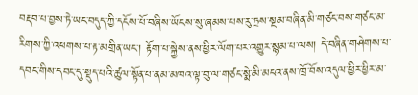བརྡབ་པ་བྱས་ཏེ་ཡང་བདུད་ཀྱི་དངོས་པོ་བཞིས་ཡོངས་སུ་ཞམས་པས་རུ་ཏྲས་སྔམ་བཞིན་མི་གཙང་བས་གཙང་མ་རིགས་ཀྱི་འཕགས་པ་རྟ་མགྲིན་ཡང་། རྟོག་པ་སྐྱེས་ནས་ཕྱིར་ལོག་པར་འགྱུར་སྙམ་པ་ལས། དེ་བཞིན་གཤེགས་པ་དབང་གིས་དབང་དུ་སྡུད་པའི་ཚུལ་སྟོན་པ་ནམ་མཁའ་ལྟ་བུ་ལ་གཙང་སྨེ་མི་མངའ་ནས་ཁྲོ་བོས་འདུལ་ཕྱིར་ཕྱིར་མ་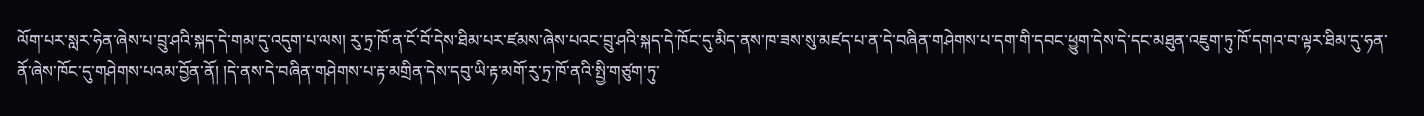ལོག་པར་སླར་ཧེན་ཞེས་པ་བྲུ་ཤའི་སྐད་དེ་གམ་དུ་འདུག་པ་ལས། རུ་ཏྲ་ཁོ་ན་ངོ་བོ་དེས་ཐིམ་པར་ཛམས་ཞེས་པའང་བྲུ་ཤའི་སྐད་དེ་ཁོང་དུ་མིད་ནས་ཁ་ཟས་སུ་མཛད་པ་ན་དེ་བཞིན་གཤེགས་པ་དག་གི་དབང་ཕྱུག་དེས་དེ་དང་མཐུན་འཇུག་ཏུ་ཁོ་དགའ་བ་ལྟར་ཐིམ་དུ་ཧན་ནོ་ཞེས་ཁོང་དུ་གཤེགས་པའམ་བྱོན་ནོ། །དེ་ནས་དེ་བཞིན་གཤེགས་པ་རྟ་མགྲིན་དེས་དབུ་ཡི་རྟ་མགོ་རུ་ཏྲ་ཁོ་ནའི་སྤྱི་གཙུག་ཏུ་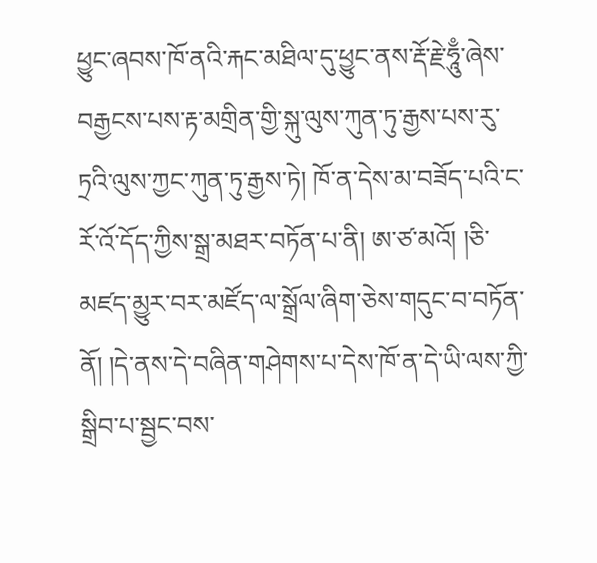ཕྱུང་ཞབས་ཁོ་ནའི་རྐང་མཐིལ་དུ་ཕྱུང་ནས་རྡོ་རྗེ་ཧཱུྃ་ཞེས་བརྒྱངས་པས་རྟ་མགྲིན་གྱི་སྐུ་ལུས་ཀུན་ཏུ་རྒྱས་པས་རུ་ཏྲའི་ལུས་ཀྱང་ཀུན་ཏུ་རྒྱས་ཏེ། ཁོ་ན་དེས་མ་བཟོད་པའི་ང་རོ་འོ་དོད་ཀྱིས་སྒྲ་མཐར་བཏོན་པ་ནི། ཨ་ཙ་མའོ། །ཅི་མཛད་མྱུར་བར་མཛོད་ལ་སྒྲོལ་ཞིག་ཅེས་གདུང་བ་བཏོན་ནོ། །དེ་ནས་དེ་བཞིན་གཤེགས་པ་དེས་ཁོ་ན་དེ་ཡི་ལས་ཀྱི་སྒྲིབ་པ་སྦྱང་བས་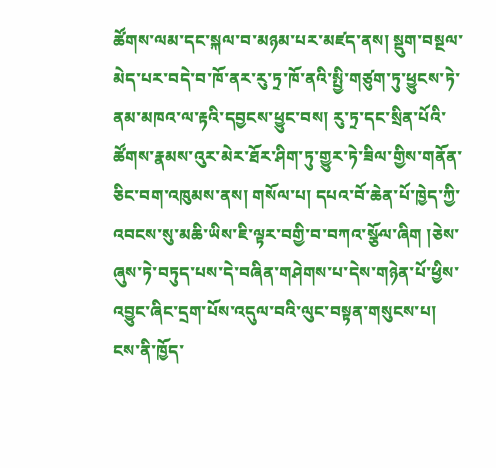ཚོགས་ལམ་དང་སྐལ་བ་མཉམ་པར་མཛད་ནས། སྡུག་བསྔལ་མེད་པར་བདེ་བ་ཁོ་ནར་རུ་ཏྲ་ཁོ་ནའི་སྤྱི་གཙུག་ཏུ་ཕྱུངས་ཏེ་ནམ་མཁའ་ལ་རྟའི་དབྱངས་ཕྱུང་བས། རུ་ཏྲ་དང་སྲིན་པོའི་ཚོགས་རྣམས་འུར་མེར་ཐོར་ཤིག་ཏུ་གྱུར་ཏེ་ཟིལ་གྱིས་གནོན་ཅིང་བག་འཁུམས་ནས། གསོལ་པ། དཔའ་བོ་ཆེན་པོ་ཁྱེད་ཀྱི་འབངས་སུ་མཆི་ཡིས་ཇི་ལྟར་བགྱི་བ་བཀའ་སྩོལ་ཞིག །ཅེས་ཞུས་ཏེ་བཏུད་པས་དེ་བཞིན་གཤེགས་པ་དེས་གཉེན་པོ་ཕྱིས་འབྱུང་ཞིང་དྲག་པོས་འདུལ་བའི་ལུང་བསྟན་གསུངས་པ། ངས་ནི་ཁྱོད་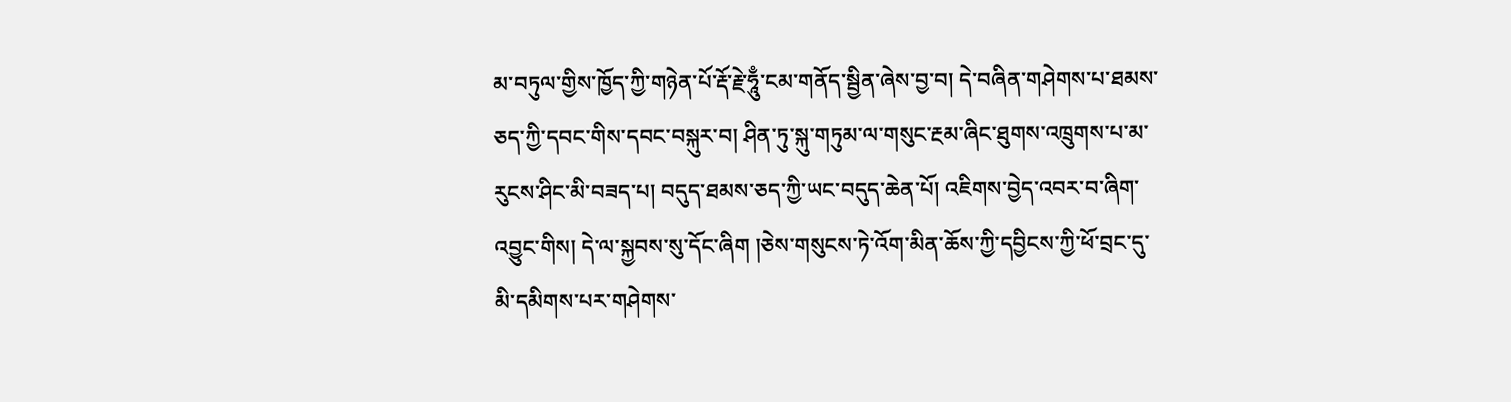མ་བཏུལ་གྱིས་ཁྱོད་ཀྱི་གཉེན་པོ་རྡོ་རྗེ་ཧཱུྃ་ངམ་གནོད་སྦྱིན་ཞེས་བྱ་བ། དེ་བཞིན་གཤེགས་པ་ཐམས་ཅད་ཀྱི་དབང་གིས་དབང་བསྐུར་བ། ཤིན་ཏུ་སྐུ་གཏུམ་ལ་གསུང་རྔམ་ཞིང་ཐུགས་འཁྲུགས་པ་མ་རུངས་ཤིང་མི་བཟད་པ། བདུད་ཐམས་ཅད་ཀྱི་ཡང་བདུད་ཆེན་པོ། འཇིགས་བྱེད་འབར་བ་ཞིག་འབྱུང་གིས། དེ་ལ་སྐྱབས་སུ་དོང་ཞིག །ཅེས་གསུངས་ཏེ་འོག་མིན་ཆོས་ཀྱི་དབྱིངས་ཀྱི་ཕོ་བྲང་དུ་མི་དམིགས་པར་གཤེགས་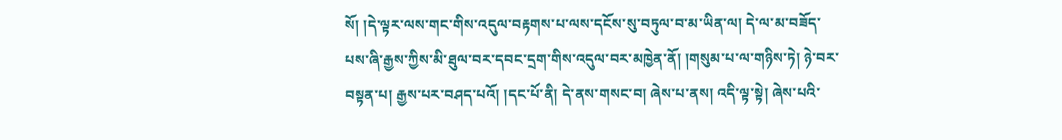སོ། །དེ་ལྟར་ལས་གང་གིས་འདུལ་བརྟགས་པ་ལས་དངོས་སུ་བཏུལ་བ་མ་ཡིན་ལ། དེ་ལ་མ་བཟོད་པས་ཞི་རྒྱས་ཀྱིས་མི་ཐུལ་བར་དབང་དྲག་གིས་འདུལ་བར་མཁྱེན་ནོ། །གསུམ་པ་ལ་གཉིས་ཏེ། ཉེ་བར་བསྟན་པ། རྒྱས་པར་བཤད་པའོ། །དང་པོ་ནི། དེ་ནས་གསང་བ། ཞེས་པ་ནས། འདི་ལྟ་སྟེ། ཞེས་པའི་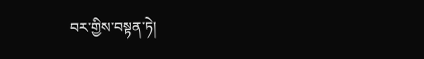བར་གྱིས་བསྟན་ཏེ།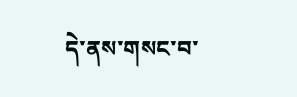དེ་ནས་གསང་བ་